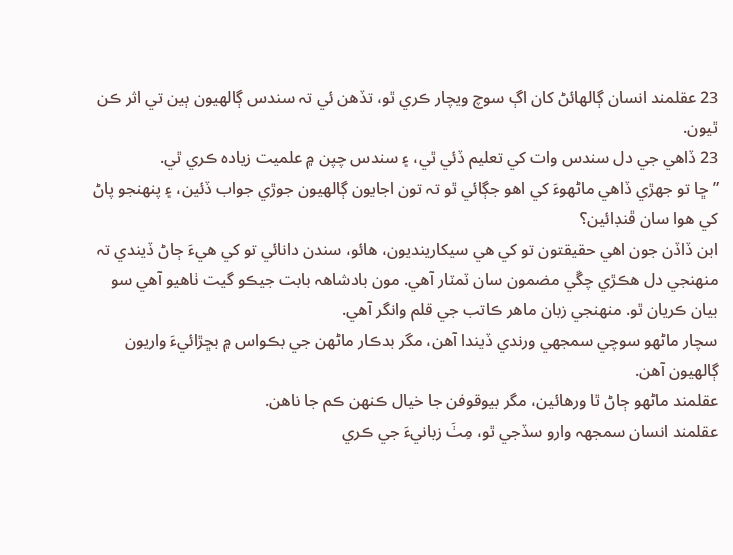23 عقلمند انسان ڳالهائڻ کان اڳ سوچ ويچار ڪري ٿو، تڏهن ئي تہ سندس ڳالهيون ٻين تي اثر ڪن ٿيون.
23 ڏاهي جي دل سندس وات کي تعليم ڏئي ٿي، ۽ سندس چپن ۾ علميت زيادہ ڪري ٿي.
”ڇا تو جهڙي ڏاهي ماڻهوءَ کي اهو جڳائي ٿو تہ تون اجايون ڳالهيون جوڙي جواب ڏئين، ۽ پنهنجو پاڻ کي هوا سان ڦنڊائين؟
ابن ڏاڏن جون اهي حقيقتون تو کي هي سيکارينديون، هائو، سندن دانائي تو کي هيءَ ڄاڻ ڏيندي تہ
منهنجي دل هڪڙي چڱي مضمون سان ٽمٽار آهي. مون بادشاهہ بابت جيڪو گيت ٺاهيو آهي سو بيان ڪريان ٿو. منهنجي زبان ماهر ڪاتب جي قلم وانگر آهي.
سچار ماڻهو سوچي سمجھي ورندي ڏيندا آهن، مگر بدڪار ماڻهن جي بڪواس ۾ بڇڙائيءَ واريون ڳالهيون آهن.
عقلمند ماڻهو ڄاڻ ٿا ورهائين، مگر بيوقوفن جا خيال ڪنهن ڪم جا ناهن.
عقلمند انسان سمجھہ وارو سڏجي ٿو، مِٺَ زبانيءَ جي ڪري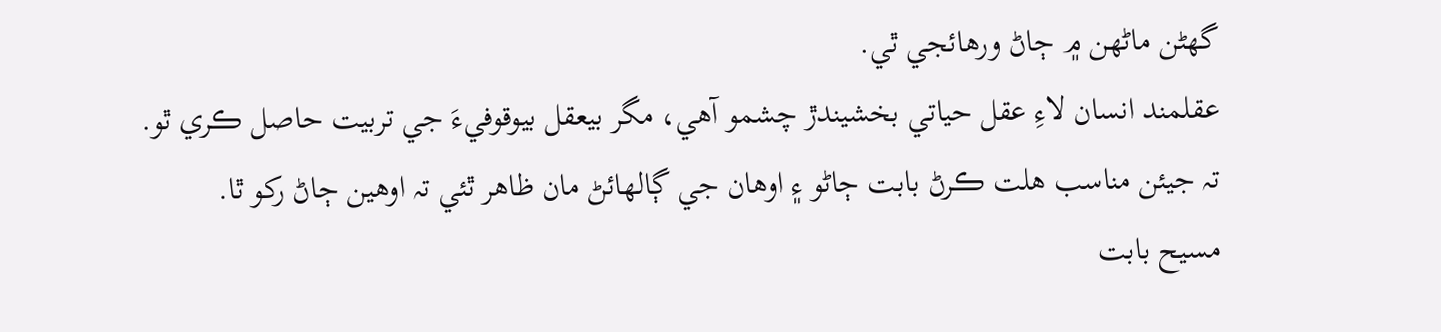گھڻن ماڻهن ۾ ڄاڻ ورهائجي ٿي.
عقلمند انسان لاءِ عقل حياتي بخشيندڙ چشمو آهي، مگر بيعقل بيوقوفيءَ جي تربيت حاصل ڪري ٿو.
تہ جيئن مناسب هلت ڪرڻ بابت ڄاڻو ۽ اوهان جي ڳالهائڻ مان ظاهر ٿئي تہ اوهين ڄاڻ رکو ٿا.
مسيح بابت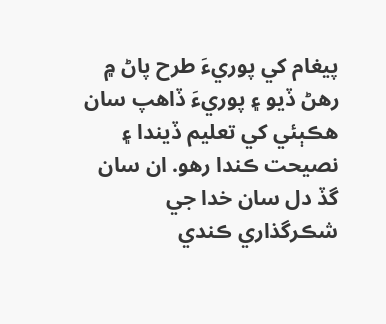پيغام کي پوريءَ طرح پاڻ ۾ رهڻ ڏيو ۽ پوريءَ ڏاهپ سان هڪٻئي کي تعليم ڏيندا ۽ نصيحت ڪندا رهو. ان سان گڏ دل سان خدا جي شڪرگذاري ڪندي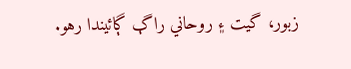زبور، گيت ۽ روحاني راڳ ڳائيندا رهو.